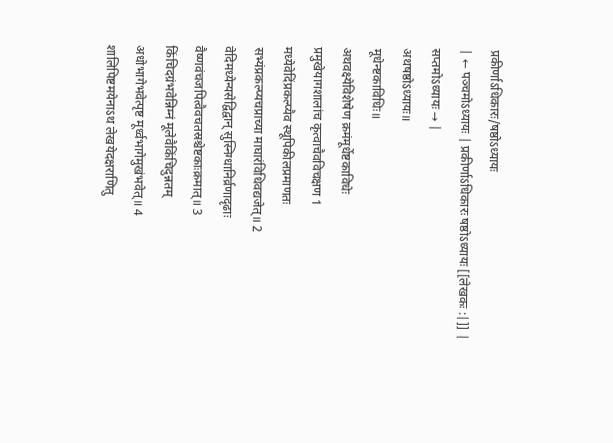प्रकीर्णाऽधिकारः/षष्ठोऽध्यायः
| ← पञ्चमोऽध्यायः | प्रकीर्णाऽधिकारः षष्ठोऽध्यायः [[लेखकः :|]] |
सप्तमोऽध्यायः → |
अथषष्ठोऽध्यायः॥
मूधेन्ष्टकाविधिः॥
अथवक्ष्येविशेषेण क्रमंमूर्धेष्टकाविधेः
प्रमुखेयागशालांच कृत्वाचैवविचक्षण 1
मध्येवेदिंप्रकल्प्यैव स्थूपिकीलप्रमाणतः
सभ्यंप्रकल्प्यचप्राच्या माघारंविधिवद्यजेत्॥ 2
वेदिमध्येन्यसेद्विद्वान् सुस्निग्धानिर्व्रणादृढाः
वैष्णवंचजपित्वैवचतस्रश्चेष्टकाःक्रमात्॥ 3
किंचिदग्रंभवेन्निम्नं मूलेवैकिंचिदुन्नतम्
अधोभागेभवेत्पृष्ट मूर्ध्वभागेमुखंभवेत्॥ 4
शालिपिष्टमयेनाऽथ लेखयेदक्षराणितु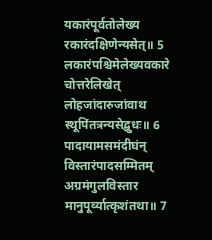यकारंपूर्वतोलेख्य रकारंदक्षिणेन्यसेत्॥ 5
लकारंपश्चिमेलेख्यवकारे चोत्तरेलिखेत्
लोहजांदारुजांवाथ स्थूपिंतत्रन्यसेद्बुधः॥ 6
पादायामसमंदीघंन् विस्तारंपादसम्मितम्
अग्रमंगुलविस्तार मानुपूर्व्यात्कृशंतथा॥ 7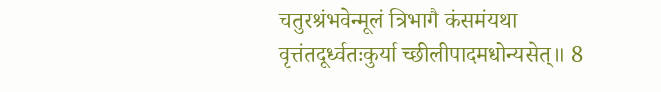चतुरश्रंभवेन्मूलं त्रिभागै कंसमंयथा
वृत्तंतदूर्ध्वतःकुर्या च्छीलीपादमधोन्यसेत्॥ 8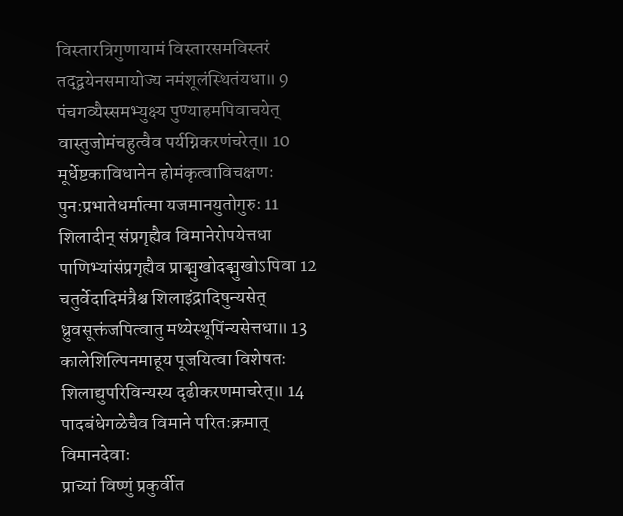विस्तारत्रिगुणायामं विस्तारसमविस्तरं
तद्द्वयेनसमायोज्य नमंशूलंस्थितंयधा॥ 9
पंचगव्यैस्समभ्युक्ष्य पुण्याहमपिवाचयेत्
वास्तुजोमंचहुत्वैव पर्यग्निकरणंचरेत्॥ 10
मूर्धेष्टकाविधानेन होमंकृत्वाविचक्षणः
पुनःप्रभातेधर्मात्मा यजमानयुतोगुरुः 11
शिलादीन् संप्रगृह्यैव विमानेरोपयेत्तधा
पाणिभ्यांसंप्रगृह्यैव प्राङ्मुखोदङ्मुखोऽपिवा 12
चतुर्वेदादिमंत्रैश्च शिलाइंद्रादिषुन्यसेत्
ध्रुवसूक्तंजपित्वातु मथ्येस्थूपिंन्यसेत्तधा॥ 13
कालेशिल्पिनमाहूय पूजयित्वा विशेषतः
शिलाद्युपरिविन्यस्य दृढीकरणमाचरेत्॥ 14
पादबंधेगळेचैव विमाने परितःक्रमात्
विमानदेवाः
प्राच्यां विष्णुं प्रकुर्वीत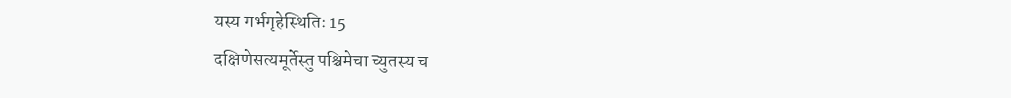यस्य गर्भगृहेस्थितिः 15
दक्षिणेसत्यमूर्तेस्तु पश्चिमेचा च्युतस्य च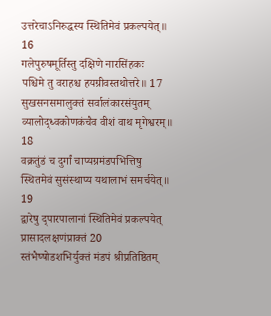उत्तरेचाऽनिरुद्धस्य स्थितिमेवं प्रकल्पयेत्॥ 16
गलेपुरुषमूर्तिस्तु दक्षिणे नारसिंहकः
पश्चिमे तु वराहश्च हयग्रीवस्तथोत्तरे॥ 17
सुखसनसमालुक्तं सर्वालंकारसंयुतम्
व्यालोद्ध्वकोणकंचैव वीशं वाथ मृगेश्वरम्॥ 18
वक्रतुंडं च दुर्गां चाप्यग्रमंडपभित्तिषु
स्थितमेवं सुसंस्थाप्य यथालाभं समर्चयेत्॥ 19
द्वारेषु द्पारपालानां स्थितिमेवं प्रकल्पयेत्
प्रासादलक्षणंप्राक्तं 20
स्तंभैष्षोडशभिर्युक्तं मंडपं श्रीप्रतिष्ठितम्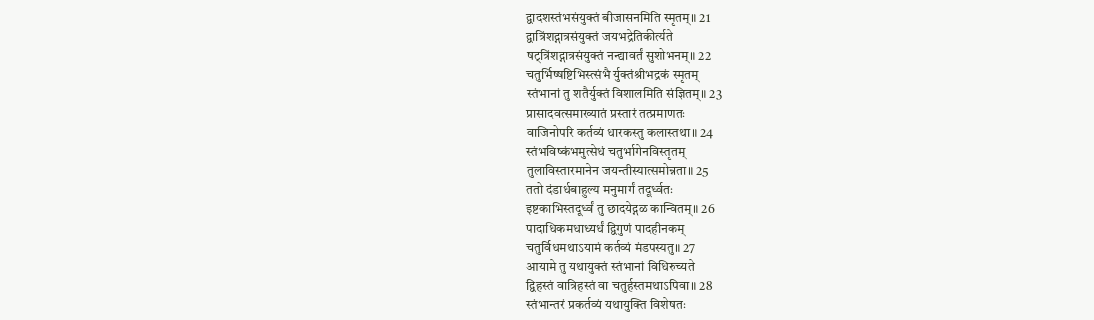द्वादशस्तंभसंयुक्तं बीजासनमिति स्मृतम्॥ 21
द्वात्रिंशद्गात्रसंयुक्तं जयभद्रेतिकीर्त्यते
षट्त्रिंशद्गात्रसंयुक्तं नन्द्यावर्तं सुशोभनम्॥ 22
चतुर्भिष्षष्टिभिस्त्संभै र्युक्तंश्रीभद्रकं स्मृतम्
स्तंभानां तु शतैर्युक्तं विशालमिति संज्ञितम्॥ 23
प्रासादवत्समाख्यातं प्रस्तारं तत्प्रमाणतः
वाजिनोपरि कर्तव्यं धारकस्तु कलास्तथा॥ 24
स्तंभविष्कंभमुत्सेधं चतुर्भागेनविस्तृतम्
तुलाविस्तारमानेन जयन्तीस्यात्समोन्नता॥ 25
ततो दंडार्धबाहुल्य मनुमार्गं तदूर्ध्वतः
इष्टकाभिस्तदूर्ध्वं तु छादयेद्गळ कान्वितम्॥ 26
पादाधिकमधाध्यर्धं द्विगुणं पादहीनकम्
चतुर्विधमथाऽयामं कर्तव्यं मंडपस्यतु॥ 27
आयामे तु यथायुक्तं स्तंभानां विधिरुच्यते
द्विहस्तं वात्रिहस्तं वा चतुर्हस्तमथाऽपिवा॥ 28
स्तंभान्तरं प्रकर्तव्यं यथायुक्ति विशेषतः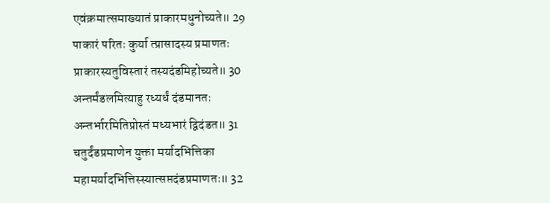एवंक्रमात्समाख्यातं प्राकारमधुनोच्यते॥ 29
पाकारं परितः कुर्या त्प्रासादस्य प्रमाणतः
प्राकारस्यतुविस्तारं तस्यदंडमिहोच्यते॥ 30
अन्तर्मंडलमित्याहु रध्यर्धं दंडमानतः
अन्तर्भारमितिप्रोस्तं मध्यभारं द्विदंडत॥ 31
चतुर्दंडप्रमाणेन युक्ता मर्यादभित्तिका
महामर्यादभित्तिस्स्यात्सप्तदंडप्रमाणतः॥ 32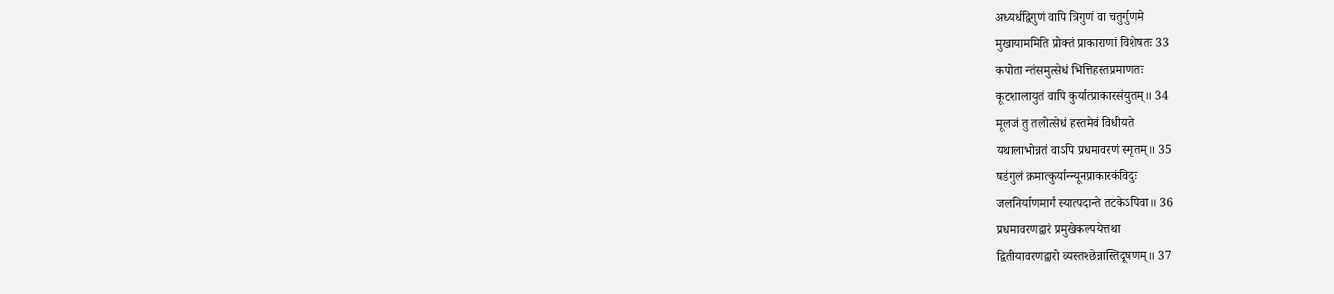अध्यर्धद्विगुणं वापि त्रिगुणं वा चतुर्गुणमे
मुखायाममिति प्रोक्तं प्राकाराणां विशेषतः 33
कपोता न्तंसमुत्सेधं भित्तिहस्तप्रमाणतः
कूटशालायुतं वापि कुर्यात्प्राकारसंयुतम्॥ 34
मूलजं तु तलोत्सेधं हस्तमेवं विधीयते
यथालाभोन्नतं वाऽपि प्रधमावरणं स्मृतम्॥ 35
षडंगुलं क्रमात्कुर्यान्न्यूनप्राकारकंविदुः
जलनिर्याणमार्गं स्यात्पदान्ते तटकेऽपिवा॥ 36
प्रधमावरणद्वारं प्रमुखेकल्पयेत्तथा
द्वितीयावरणद्वारो व्यस्तश्छेन्नास्तिदूषणम्॥ 37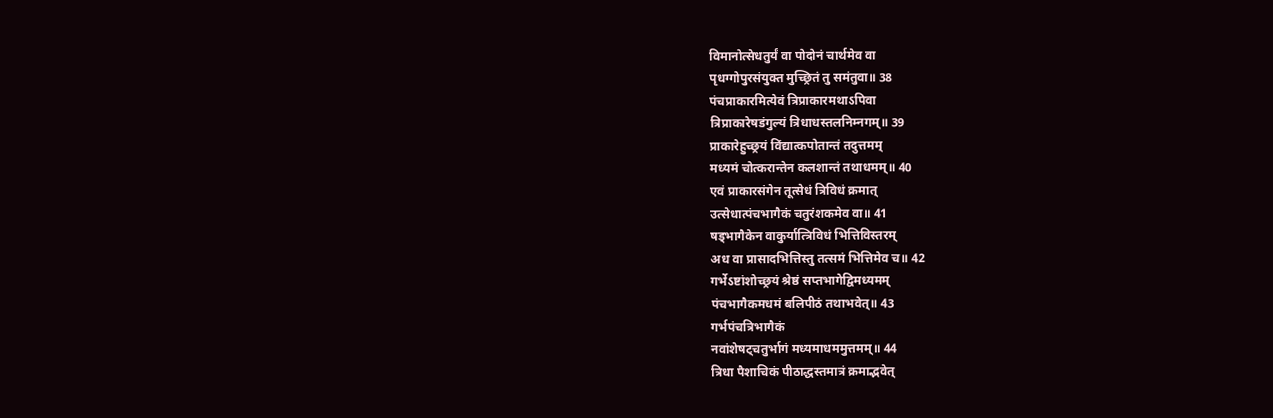विमानोत्सेधतुर्यं वा पोदोनं चार्थमेव वा
पृधग्गोपुरसंयुक्त मुच्छ्रितं तु समंतुवा॥ 38
पंचप्राकारमित्येवं त्रिप्राकारमथाऽपिवा
त्रिप्राकारेषडंगुल्यं त्रिधाधस्तलनिम्नगम्॥ 39
प्राकारेहुच्छ्रयं विंद्यात्कपोतान्तं तदुत्तमम्
मध्यमं चोत्करान्तेन कलशान्तं तथाधमम्॥ 40
एवं प्राकारसंगेन तूत्सेधं त्रिविधं क्रमात्
उत्सेधात्पंचभागैकं चतुरंशकमेव वा॥ 41
षड्भागैकेन वाकुर्यात्त्रिविधं भित्तिविस्तरम्
अध वा प्रासादभित्तिस्तु तत्समं भित्तिमेव च॥ 42
गर्भेऽष्टांशोच्छ्रयं श्रेष्ठं सप्तभागेद्विमध्यमम्
पंचभागैकमधमं बलिपीठं तथाभवेत्॥ 43
गर्भपंचत्रिभागैकं
नवांशेषट्चतुर्भागं मध्यमाधममुत्तमम्॥ 44
त्रिधा पैशाचिकं पीठाद्धस्तमात्रं क्रमाद्भवेत्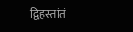द्विहस्तांतं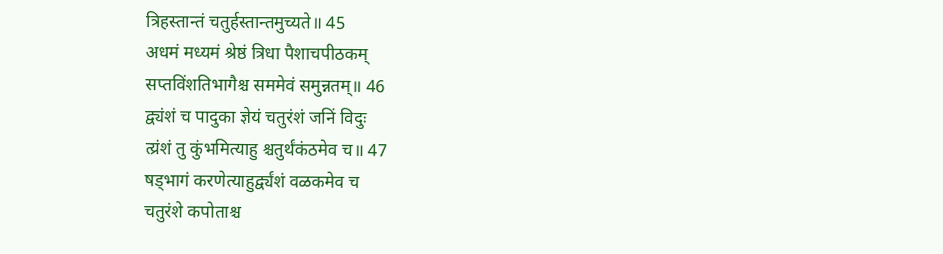त्रिहस्तान्तं चतुर्हस्तान्तमुच्यते॥ 45
अधमं मध्यमं श्रेष्ठं त्रिधा पैशाचपीठकम्
सप्तविंशतिभागैश्च सममेवं समुन्नतम्॥ 46
द्व्यंशं च पादुका ज्ञेयं चतुरंशं जनिं विदुः
त्य्रंशं तु कुंभमित्याहु श्चतुर्थंकंठमेव च॥ 47
षड्भागं करणेत्याहुर्द्व्यंशं वळकमेव च
चतुरंशे कपोताश्च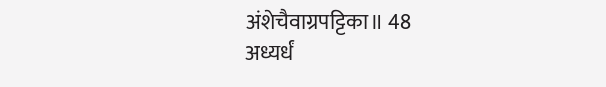अंशेचैवाग्रपट्टिका॥ 48
अध्यर्धं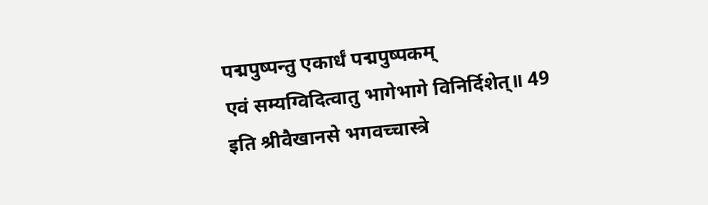पद्मपुष्पन्तु एकार्धं पद्मपुष्पकम्
एवं सम्यग्विदित्वातु भागेभागे विनिर्दिशेत्॥ 49
इति श्रीवैखानसे भगवच्चास्त्रे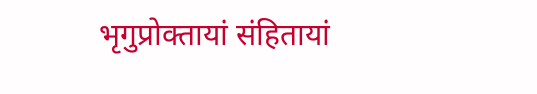भृगुप्रोक्तायां संहितायां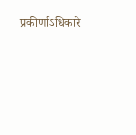प्रकीर्णाऽधिकारे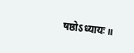षष्ठोऽध्यायः॥